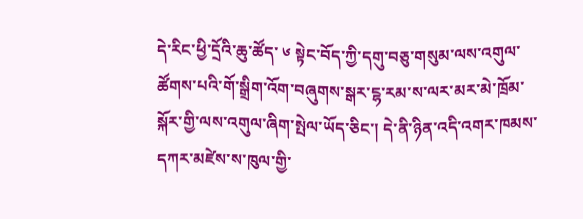དེ་རིང་ཕྱི་དྲོའི་ཆུ་ཚོད་ ༦ སྟེང་བོད་ཀྱི་དགུ་བཅུ་གསུམ་ལས་འགུལ་ཚོགས་པའི་གོ་སྒྲིག་འོག་བཞུགས་སྒར་ངྷ་རམ་ས་ལར་མར་མེ་ཁྲོམ་སྐོར་གྱི་ལས་འགུལ་ཞིག་སྤེལ་ཡོད་ཅིང་། དེ་ནི་ཉིན་འདི་འགར་ཁམས་དཀར་མཛེས་ས་ཁུལ་གྱི་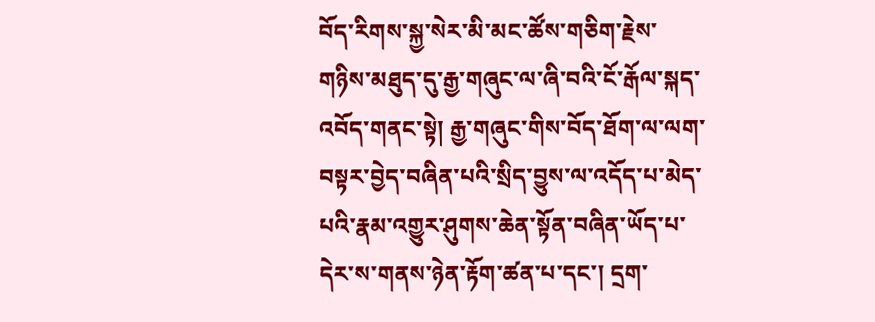བོད་རིགས་སྐྱ་སེར་མི་མང་ཚོས་གཅིག་རྗེས་གཉིས་མཐུད་དུ་རྒྱ་གཞུང་ལ་ཞི་བའི་ངོ་རྒོལ་སྐད་འབོད་གནང་སྟེ། རྒྱ་གཞུང་གིས་བོད་ཐོག་ལ་ལག་བསྟར་བྱེད་བཞིན་པའི་སྲིད་བྱུས་ལ་འདོད་པ་མེད་པའི་རྣམ་འགྱུར་ཤུགས་ཆེན་སྟོན་བཞིན་ཡོད་པ་དེར་ས་གནས་ཉེན་རྟོག་ཚན་པ་དང་། དྲག་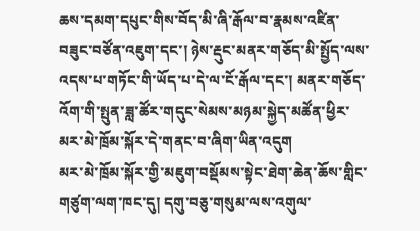ཆས་དམག་དཔུང་གིས་བོད་མི་ཞི་རྒོལ་བ་རྣམས་འཛིན་བཟུང་བཙོན་འཇུག་དང་། ཉེས་རྡུང་མནར་གཅོད་མི་སྤྱོད་ལས་འདས་པ་གཏོང་གི་ཡོད་པ་དེ་ལ་ངོ་རྒོལ་དང་། མནར་གཅོད་འོག་གི་སྤུན་ཟླ་ཚོར་གདུང་སེམས་མཉམ་སྐྱེད་མཚོན་ཕྱིར་མར་མེ་ཁྲོམ་སྐོར་དེ་གནང་བ་ཞིག་ཡིན་འདུག
མར་མེ་ཁྲོམ་སྐོར་གྱི་མཇུག་བསྡོམས་སྟེང་ཐེག་ཆེན་ཆོས་གླིང་གཙུག་ལག་ཁང་དུ། དགུ་བཅུ་གསུམ་ལས་འགུལ་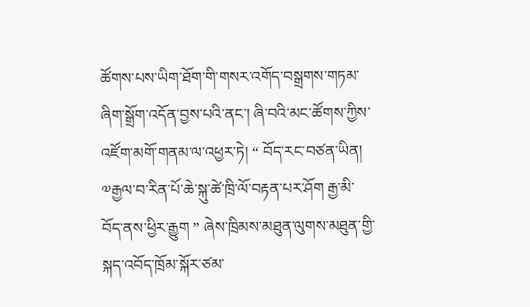ཚོགས་པས་ཡིག་ཐོག་གི་གསར་འགོད་བསྒྲགས་གཏམ་ཞིག་སྒྲོག་འདོན་བྱས་པའི་ནང་། ཞི་བའི་མང་ཚོགས་ཀྱིས་འཛོག་མགོ་གནམ་ལ་འཕྱར་ཏེ། “ བོད་རང་བཙན་ཡིན། ༧རྒྱལ་བ་རིན་པོ་ཆེ་སྐུ་ཚེ་ཁྲི་ལོ་བརྟན་པར་ཤོག རྒྱ་མི་བོད་ནས་ཕྱིར་རྒྱུག ” ཞེས་ཁྲིམས་མཐུན་ལུགས་མཐུན་གྱི་སྐད་འབོད་ཁྲོམ་སྐོར་ཙམ་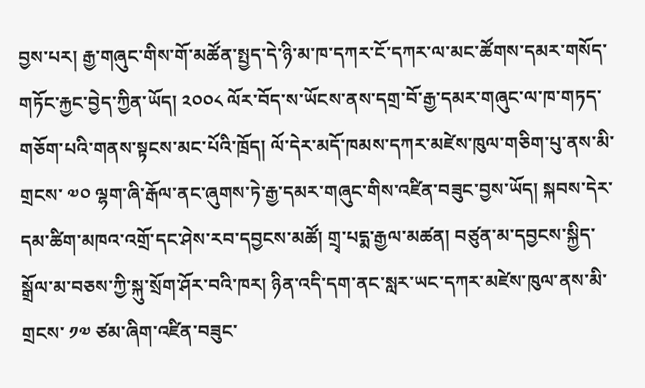བྱས་པར། རྒྱ་གཞུང་གིས་གོ་མཚོན་སྤྱད་དེ་ཉི་མ་ཁ་དཀར་ངོ་དཀར་ལ་མང་ཚོགས་དམར་གསོད་གཏོང་རྐྱང་བྱེད་ཀྱིན་ཡོད། ༢༠༠༨ ལོར་བོད་ས་ཡོངས་ནས་དགྲ་བོ་རྒྱ་དམར་གཞུང་ལ་ཁ་གཏད་གཅོག་པའི་གནས་སྟངས་མང་པོའི་ཁྲོད། ལོ་དེར་མདོ་ཁམས་དཀར་མཛེས་ཁུལ་གཅིག་པུ་ནས་མི་གྲངས་ ༧༠ ལྷག་ཞི་རྒོལ་ནང་ཞུགས་ཏེ་རྒྱ་དམར་གཞུང་གིས་འཛིན་བཟུང་བྱས་ཡོད། སྐབས་དེར་དམ་ཚིག་མཁའ་འགྲོ་དང་ཤེས་རབ་དབྱངས་མཚོ། གྲྭ་པདྨ་རྒྱལ་མཚན། བཙུན་མ་དབྱངས་སྐྱིད་སྒྲོལ་མ་བཅས་ཀྱི་སྐུ་སྲོག་ཤོར་བའི་ཁར། ཉིན་འདི་དག་ནང་སླར་ཡང་དཀར་མཛེས་ཁུལ་ནས་མི་གྲངས་ ༡༧ ཙམ་ཞིག་འཛིན་བཟུང་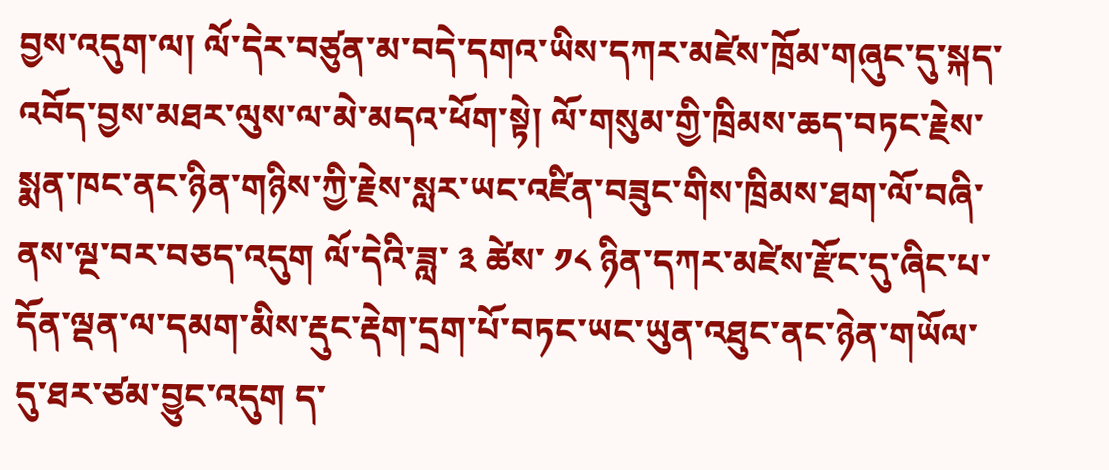བྱས་འདུག་ལ། ལོ་དེར་བཙུན་མ་བདེ་དགའ་ཡིས་དཀར་མཛེས་ཁྲོམ་གཞུང་དུ་སྐད་འབོད་བྱས་མཐར་ལུས་ལ་མེ་མདའ་ཕོག་སྟེ། ལོ་གསུམ་གྱི་ཁྲིམས་ཆད་བཏང་རྗེས་སྨན་ཁང་ནང་ཉིན་གཉིས་ཀྱི་རྗེས་སླར་ཡང་འཛིན་བཟུང་གིས་ཁྲིམས་ཐག་ལོ་བཞི་ནས་ལྔ་བར་བཅད་འདུག ལོ་དེའི་ཟླ་ ༣ ཚེས་ ༡༨ ཉིན་དཀར་མཛེས་རྫོང་དུ་ཞིང་པ་དོན་ལྡན་ལ་དམག་མིས་རྡུང་རྡེག་དྲག་པོ་བཏང་ཡང་ཡུན་འཐུང་ནང་ཉེན་གཡོལ་དུ་ཐར་ཙམ་བྱུང་འདུག ད་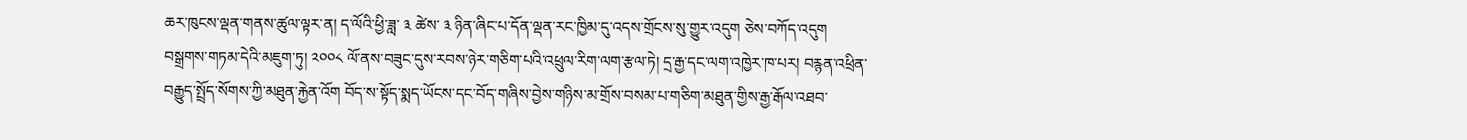ཆར་ཁུངས་ལྡན་གནས་ཚུལ་ལྟར་ན། ད་ལོའི་ཕྱི་ཟླ་ ༣ ཚེས་ ༣ ཉིན་ཞིང་པ་དོན་ལྡན་རང་ཁྱིམ་དུ་འདས་གྲོངས་སུ་གྱུར་འདུག ཅེས་བཀོད་འདུག
བསྒྲགས་གཏམ་དེའི་མཇུག་ཏུ། ༢༠༠༨ ལོ་ནས་བཟུང་དུས་རབས་ཉེར་གཅིག་པའི་འཕྲུལ་རིག་ལག་རྩལ་ཏེ། དྲ་རྒྱ་དང་ལག་འཁྱེར་ཁ་པར། བརྙན་འཕྲིན་བརྒྱུད་སྤྲོད་སོགས་ཀྱི་མཐུན་རྐྱེན་འོག བོད་ས་སྟོད་སྨད་ཡོངས་དང་བོད་གཞིས་བྱེས་གཉིས་མ་གྲོས་བསམ་པ་གཅིག་མཐུན་གྱིས་རྒྱ་རྒོལ་འཐབ་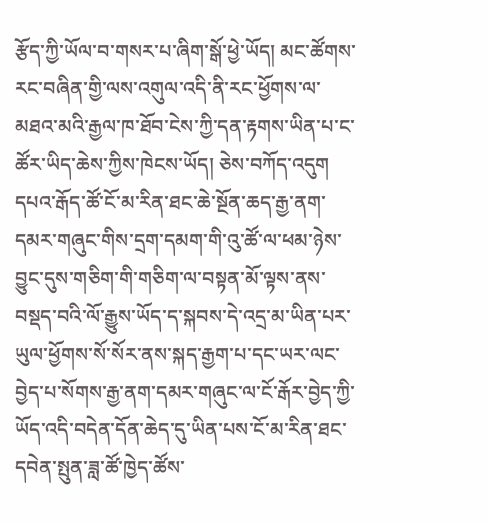རྩོད་ཀྱི་ཡོལ་བ་གསར་པ་ཞིག་སྒོ་ཕྱེ་ཡོད། མང་ཚོགས་རང་བཞིན་གྱི་ལས་འགུལ་འདི་ནི་རང་ཕྱོགས་ལ་མཐའ་མའི་རྒྱལ་ཁ་ཐོབ་ངེས་ཀྱི་དན་རྟགས་ཡིན་པ་ང་ཚོར་ཡིད་ཆེས་ཀྱིས་ཁེངས་ཡོད། ཅེས་བཀོད་འདུག
དཔའ་རྒོད་ཚོ་ངོ་མ་རིན་ཐང་ཆེ་སྔོན་ཆད་རྒྱ་ནག་དམར་གཞུང་གིས་དྲག་དམག་གི་འུ་ཚོ་ལ་ཕམ་ཉེས་བྱུང་དུས་གཅིག་གི་གཅིག་ལ་བསྟན་མོ་ལྟས་ནས་བསྡད་བའི་ལོ་རྒྱུས་ཡོད་ད་སྐབས་དེ་འདྲ་མ་ཡིན་པར་ཡུལ་ཕྱོགས་སོ་སོར་ནས་སྐད་རྒྱག་པ་དང་ཡར་ལང་བྱེད་པ་སོགས་རྒྱ་ནག་དམར་གཞུང་ལ་ངོ་རྒོར་བྱེད་ཀྱི་ཡོད་འདི་བདེན་དོན་ཆེད་དུ་ཡིན་པས་ངོ་མ་རིན་ཐང་དབེན་སྤུན་ཟླ་ཚོ་ཁྱེད་ཚོས་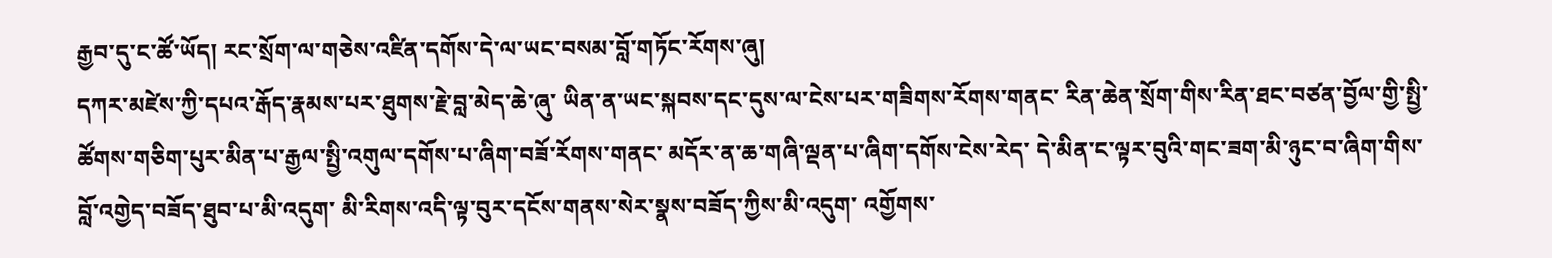རྒྱབ་དུ་ང་ཚོ་ཡོད། རང་སྲོག་ལ་གཅེས་འཛིན་དགོས་དེ་ལ་ཡང་བསམ་བློ་གཏོང་རོགས་ཞུ།
དཀར་མཛེས་ཀྱི་དཔའ་རྒོད་རྣམས་པར་ཐུགས་རྗེ་བླ་མེད་ཆེ་ཞུ་ ཡིན་ན་ཡང་སྐབས་དང་དུས་ལ་ངེས་པར་གཟིགས་རོགས་གནང་ རིན་ཆེན་སྲོག་གིས་རིན་ཐང་བཙན་བྱོལ་གྱི་སྤྱི་ཚོགས་གཅིག་པུར་མིན་པ་རྒྱལ་སྤྱི་འགུལ་དགོས་པ་ཞིག་བཟོ་རོགས་གནང་ མདོར་ན་ཆ་གཞི་ལྡན་པ་ཞིག་དགོས་ངེས་རེད་ དེ་མིན་ང་ལྟར་བུའི་གང་ཟག་མི་ཉུང་བ་ཞིག་གིས་བློ་འགྱེད་བཟོད་ཐུབ་པ་མི་འདུག་ མི་རིགས་འདི་ལྟ་བུར་དངོས་གནས་སེར་སྣས་བཟོད་ཀྱིས་མི་འདུག་ འགྱོགས་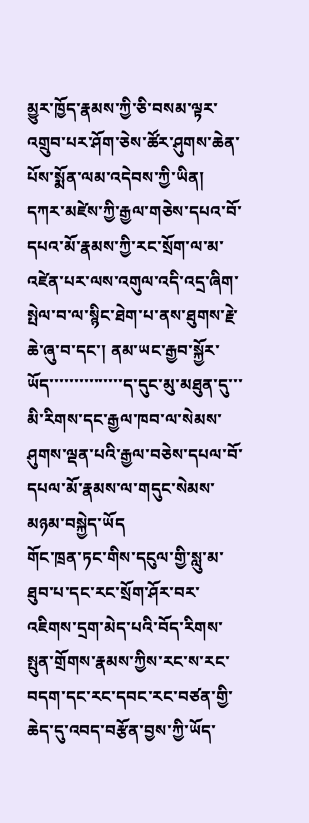མྱུར་ཁྱོད་རྣམས་ཀྱི་ཅི་བསམ་ལྟར་འགྲུབ་པར་ཤོག་ཅེས་ཚོར་ཤུགས་ཆེན་པོས་སྨོན་ལམ་འདེབས་ཀྱི་ཡིན།
དཀར་མཛེས་ཀྱི་རྒྱལ་གཅེས་དཔའ་བོ་དཔའ་མོ་རྣམས་ཀྱི་རང་སྲོག་ལ་མ་འཛེན་པར་ལས་འགུལ་འདི་འདྲ་ཞིག་སྤེལ་བ་ལ་སྙིང་ཐེག་པ་ནས་ཐུགས་རྗེ་ཆེ་ཞུ་བ་དང་། ནམ་ཡང་རྒྱབ་སྐྱོར་ཡོད་་་་་་་་་་་་་་་ད་དུང་མུ་མཐུན་དུ་་་
མི་རིགས་དང་རྒྱལ་ཁབ་ལ་སེམས་ཤུགས་ལྡན་པའི་རྒྱལ་བཅེས་དཔལ་བོ་དཔལ་མོ་རྣམས་ལ་གདུང་སེམས་མཉམ་བསྐྱེད་ཡོད
གོང་ཁྲན་ཏང་གིས་དངུལ་གྱི་སླུ་མ་ཐུབ་པ་དང་རང་སྲོག་ཤོར་བར་འཇིགས་དྲག་མེད་པའི་བོད་རིགས་སྤུན་གྲོགས་རྣམས་ཀྱིས་རང་ས་རང་བདག་དང་རང་དབང་རང་བཙན་གྱི་ཆེད་དུ་འབད་བརྩོན་བྱས་ཀྱི་ཡོད་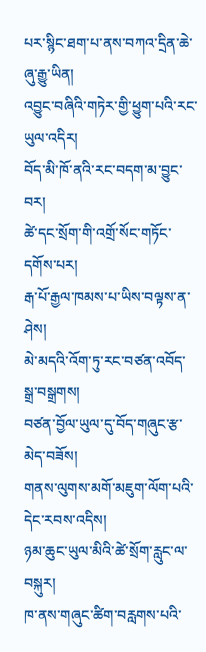པར་སྙིང་ཐག་པ་ནས་བཀའ་དྲིན་ཆེ་ཞུ་རྒྱུ་ཡིན།
འབྱུང་བཞིའི་གཏེར་གྱི་ཕྱུག་པའི་རང་ཡུལ་འདིར།
བོད་མི་ཁོ་ནའི་རང་བདག་མ་བྱུང་བར།
ཚེ་དང་སྲོག་གི་འགྲོ་སོང་གཏོང་དགོས་པར།
རྒ་པོ་རྒྱལ་ཁམས་པ་ཡིས་བལྟས་ན་ཤེས།
མེ་མདའི་འོག་ཏུ་རང་བཙན་འབོད་སྒྲ་བསྒྲགས།
བཙན་བྱོལ་ཡུལ་དུ་བོད་གཞུང་རྩ་མེད་བཟོས།
གནས་ལུགས་མགོ་མཇུག་ལོག་པའི་དེང་རབས་འདིས།
ཉམ་ཆུང་ཡུལ་མིའི་ཚེ་སྲོག་རླུང་ལ་བསྐུར།
ཁ་ནས་གཞུང་ཚིག་བརླགས་པའི་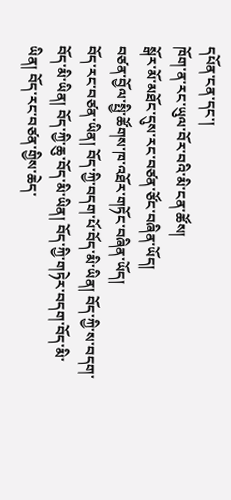དཔོན་ངན་དང་།
ཁོག་ན་རང་ཡུལ་བོར་བའི་མི་ངན་ཚོས།
སྒོར་མོ་མཐོང་དུས་རང་བཙན་ཙོང་བཞིན་ཡོད།
བཙན་བྱོལ་སྤྱི་ཚོགས་ཁ་འཐོར་གཏོང་བཞིན་ཡོད།
བོད་རང་བཙན་ཡིན། བོད་ཀྱི་བདག་པོ་བོད་མི་ཡིན། བོད་ཀྱི་ས་བདག་བོད་མི་ཡིན། བོད་ཀྱི་ཆུ་བོད་མི་ཡིན། བོད་ཀྱི་གཏེར་བདག་བོད་མི་ཡིན། བོད་རང་བཙན་གྱིས་ཆེད་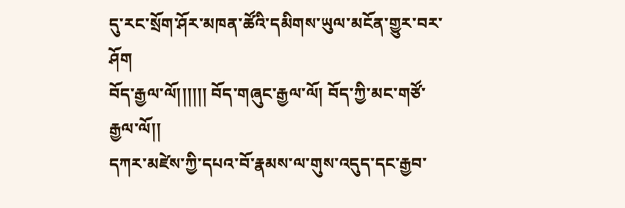དུ་རང་སྲོག་ཤོར་མཁན་ཚོའི་དམིགས་ཡུལ་མངོན་གྱུར་བར་ཤོག
བོད་རྒྱལ་ལོ།།།།།། བོད་གཞུང་རྒྱལ་ལོ། བོད་ཀྱི་མང་གཙོ་རྒྱལ་ལོ།།
དཀར་མཛེས་ཀྱི་དཔའ་བོ་རྣམས་ལ་གུས་འདུད་དང་རྒྱབ་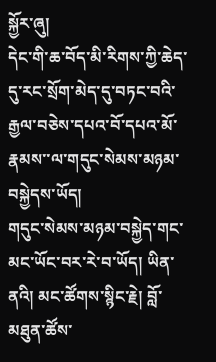སྐྱོར་ཞུ།
དེང་གི་ཆ་བོད་མི་རིགས་ཀྱི་ཆེད་དུ་རང་སྲོག་མེད་དུ་བཏང་བའི་རྒྱལ་བཅེས་དཔའ་བོ་དཔའ་མོ་རྣམས་་ལ་གདུང་སེམས་མཉམ་བསྐྱེདས་ཡོད།
གདུང་སེམས་མཉམ་བསྐྱེད་གང་མང་ཡོང་བར་རེ་བ་ཡོད། ཡིན་ནའི། མང་ཚོགས་སྙིང་རྗེ། བློ་མཐུན་ཚོས་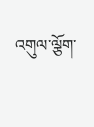འགུལ་ལྕོག་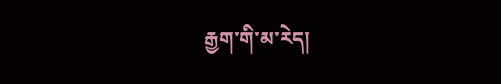རྒྱག་གི་མ་རེད།